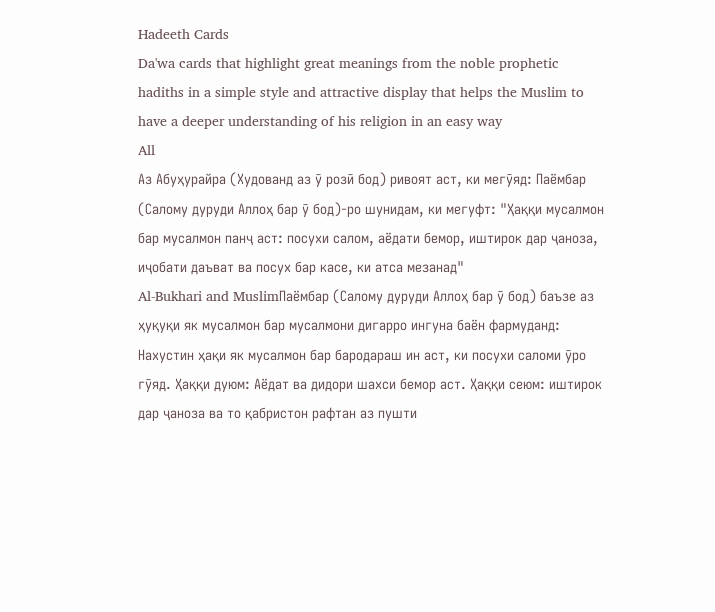Hadeeth Cards
Da'wa cards that highlight great meanings from the noble prophetic hadiths in a simple style and attractive display that helps the Muslim to have a deeper understanding of his religion in an easy way
All
Аз Абуҳурайра (Худованд аз ӯ розӣ бод) ривоят аст, ки мегӯяд: Паёмбар (Салому дуруди Аллоҳ бар ӯ бод)-ро шунидам, ки мегуфт: "Ҳаққи мусалмон бар мусалмон панҷ аст: посухи салом, аёдати бемор, иштирок дар ҷаноза, иҷобати даъват ва посух бар касе, ки атса мезанад"
Al-Bukhari and MuslimПаёмбар (Салому дуруди Аллоҳ бар ӯ бод) баъзе аз ҳуқуқи як мусалмон бар мусалмони дигарро ингуна баён фармуданд: Нахустин ҳақи як мусалмон бар бародараш ин аст, ки посухи саломи ӯро гӯяд. Ҳаққи дуюм: Аёдат ва дидори шахси бемор аст. Ҳаққи сеюм: иштирок дар ҷаноза ва то қабристон рафтан аз пушти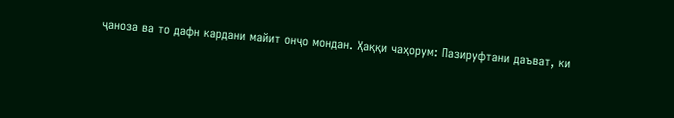ҷаноза ва то дафн кардани майит онҷо мондан. Ҳаққи чаҳорум: Пазируфтани даъват, ки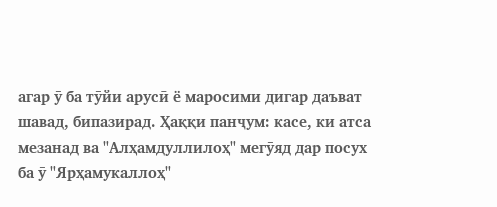агар ӯ ба тӯйи арусӣ ё маросими дигар даъват шавад, бипазирад. Ҳаққи панҷум: касе, ки атса мезанад ва "Алҳамдуллилоҳ" мегӯяд дар посух ба ӯ "Ярҳамукаллоҳ"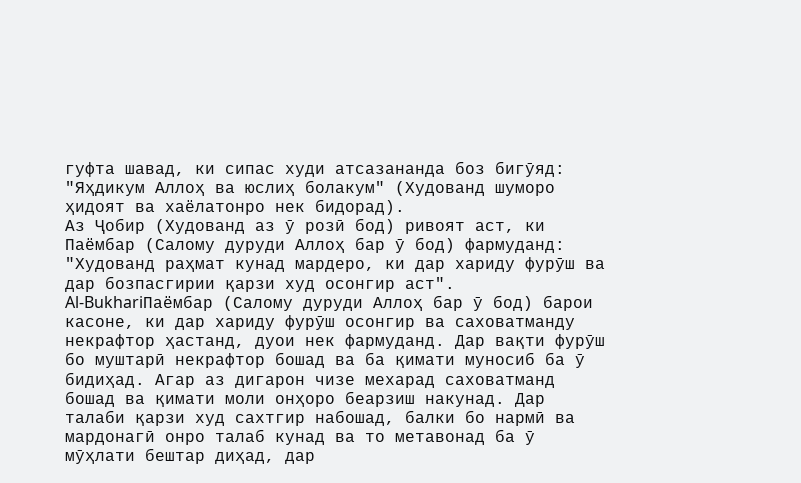гуфта шавад, ки сипас худи атсазананда боз бигӯяд: "Яҳдикум Аллоҳ ва юслиҳ болакум" (Худованд шуморо ҳидоят ва хаёлатонро нек бидорад).
Аз Ҷобир (Худованд аз ӯ розӣ бод) ривоят аст, ки Паёмбар (Салому дуруди Аллоҳ бар ӯ бод) фармуданд: "Худованд раҳмат кунад мардеро, ки дар хариду фурӯш ва дар бозпасгирии қарзи худ осонгир аст".
Al-BukhariПаёмбар (Салому дуруди Аллоҳ бар ӯ бод) барои касоне, ки дар хариду фурӯш осонгир ва саховатманду некрафтор ҳастанд, дуои нек фармуданд. Дар вақти фурӯш бо муштарӣ некрафтор бошад ва ба қимати муносиб ба ӯ бидиҳад. Агар аз дигарон чизе мехарад саховатманд бошад ва қимати моли онҳоро беарзиш накунад. Дар талаби қарзи худ сахтгир набошад, балки бо нармӣ ва мардонагӣ онро талаб кунад ва то метавонад ба ӯ мӯҳлати бештар диҳад, дар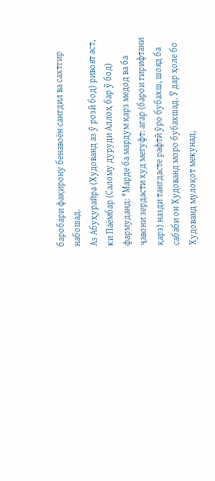баробари фақирону бенавоён сангдил ва сахтгир набошад.
Аз Абуҳурайра (Худованд аз ӯ розӣ бод) ривоят аст, ки Паёмбар (Салому дуруди Аллоҳ бар ӯ бод) фармуданд: "Марде ба мардум қарз медод ва ба ҷавони зердасти худ мегуфт: агар (барои гирифтани қарз) назди тангдасте рафтӣ ӯро бубахш, шояд ба сабаби он Худованд моро бубахшад. Ӯ дар ҳоле бо Худованд мулоқот мекунад,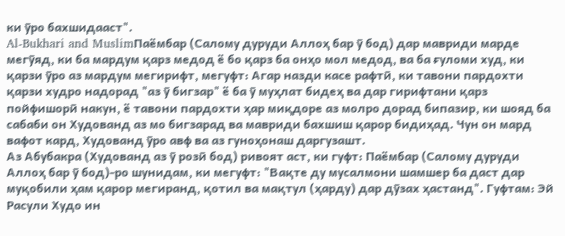ки ӯро бахшидааст".
Al-Bukhari and MuslimПаёмбар (Салому дуруди Аллоҳ бар ӯ бод) дар мавриди марде мегӯяд, ки ба мардум қарз медод ё бо қарз ба онҳо мол медод, ва ба ғуломи худ, ки қарзи ӯро аз мардум мегирифт, мегуфт: Агар назди касе рафтӣ, ки тавони пардохти қарзи худро надорад "аз ӯ бигзар" ё ба ӯ муҳлат бидеҳ ва дар гирифтани қарз пойфишорӣ накун, ё тавони пардохти ҳар миқдоре аз молро дорад бипазир, ки шояд ба сабаби он Худованд аз мо бигзарад ва мавриди бахшиш қарор бидиҳад. Чун он мард вафот кард, Худованд ӯро авф ва аз гуноҳонаш даргузашт.
Аз Абубакра (Худованд аз ӯ розӣ бод) ривоят аст, ки гуфт: Паёмбар (Салому дуруди Аллоҳ бар ӯ бод)-ро шунидам, ки мегуфт: "Вақте ду мусалмони шамшер ба даст дар муқобили ҳам қарор мегиранд, қотил ва мақтул (ҳарду) дар дӯзах ҳастанд". Гуфтам: Эй Расули Худо ин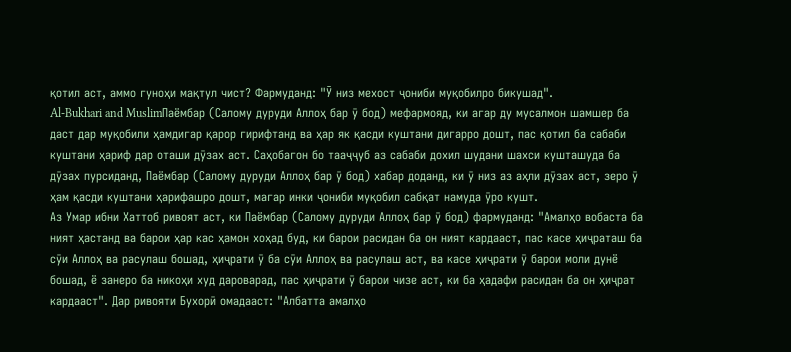қотил аст, аммо гуноҳи мақтул чист? Фармуданд: "Ӯ низ мехост ҷониби муқобилро бикушад".
Al-Bukhari and MuslimПаёмбар (Салому дуруди Аллоҳ бар ӯ бод) мефармояд, ки агар ду мусалмон шамшер ба даст дар муқобили ҳамдигар қарор гирифтанд ва ҳар як қасди куштани дигарро дошт, пас қотил ба сабаби куштани ҳариф дар оташи дӯзах аст. Саҳобагон бо тааҷҷуб аз сабаби дохил шудани шахси кушташуда ба дӯзах пурсиданд, Паёмбар (Салому дуруди Аллоҳ бар ӯ бод) хабар доданд, ки ӯ низ аз аҳли дӯзах аст, зеро ӯ ҳам қасди куштани ҳарифашро дошт, магар инки ҷониби муқобил сабқат намуда ӯро кушт.
Аз Умар ибни Хаттоб ривоят аст, ки Паёмбар (Салому дуруди Аллоҳ бар ӯ бод) фармуданд: "Амалҳо вобаста ба ният ҳастанд ва барои ҳар кас ҳамон хоҳад буд, ки барои расидан ба он ният кардааст, пас касе ҳиҷраташ ба сӯи Аллоҳ ва расулаш бошад, ҳиҷрати ӯ ба сӯи Аллоҳ ва расулаш аст, ва касе ҳиҷрати ӯ барои моли дунё бошад, ё занеро ба никоҳи худ дароварад, пас ҳиҷрати ӯ барои чизе аст, ки ба ҳадафи расидан ба он ҳиҷрат кардааст". Дар ривояти Бухорӣ омадааст: "Албатта амалҳо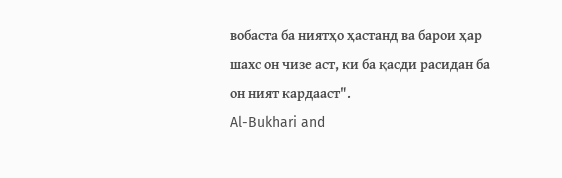вобаста ба ниятҳо ҳастанд ва барои ҳар шахс он чизе аст, ки ба қасди расидан ба он ният кардааст".
Al-Bukhari and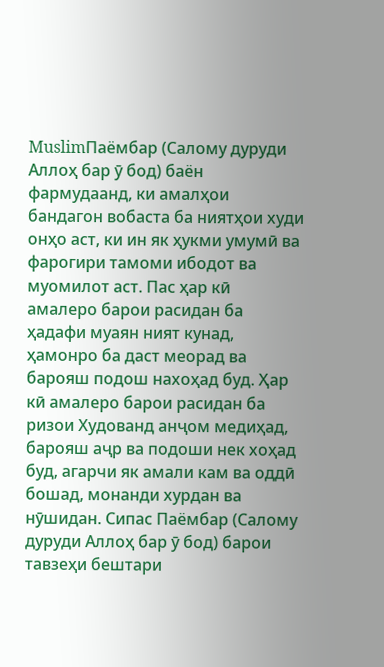MuslimПаёмбар (Салому дуруди Аллоҳ бар ӯ бод) баён фармудаанд, ки амалҳои бандагон вобаста ба ниятҳои худи онҳо аст, ки ин як ҳукми умумӣ ва фарогири тамоми ибодот ва муомилот аст. Пас ҳар кӣ амалеро барои расидан ба ҳадафи муаян ният кунад, ҳамонро ба даст меорад ва барояш подош нахоҳад буд. Ҳар кӣ амалеро барои расидан ба ризои Худованд анҷом медиҳад, барояш аҷр ва подоши нек хоҳад буд, агарчи як амали кам ва оддӣ бошад, монанди хурдан ва нӯшидан. Сипас Паёмбар (Салому дуруди Аллоҳ бар ӯ бод) барои тавзеҳи бештари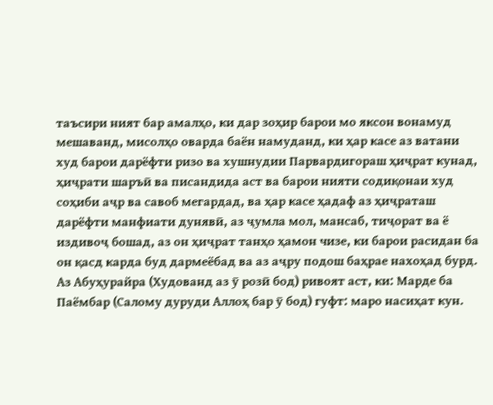таъсири ният бар амалҳо, ки дар зоҳир барои мо яксон вонамуд мешаванд, мисолҳо оварда баён намуданд, ки ҳар касе аз ватани худ барои дарёфти ризо ва хушнудии Парвардигораш ҳиҷрат кунад, ҳиҷрати шаръӣ ва писандида аст ва барои нияти содиқонаи худ соҳиби аҷр ва савоб мегардад, ва ҳар касе ҳадаф аз ҳиҷраташ дарёфти манфиати дунявӣ, аз ҷумла мол, мансаб, тиҷорат ва ё издивоҷ бошад, аз он ҳиҷрат танҳо ҳамон чизе, ки барои расидан ба он қасд карда буд дармеёбад ва аз аҷру подош баҳрае нахоҳад бурд.
Аз Абуҳурайра (Худованд аз ӯ розӣ бод) ривоят аст, ки: Марде ба Паёмбар (Салому дуруди Аллоҳ бар ӯ бод) гуфт: маро насиҳат кун.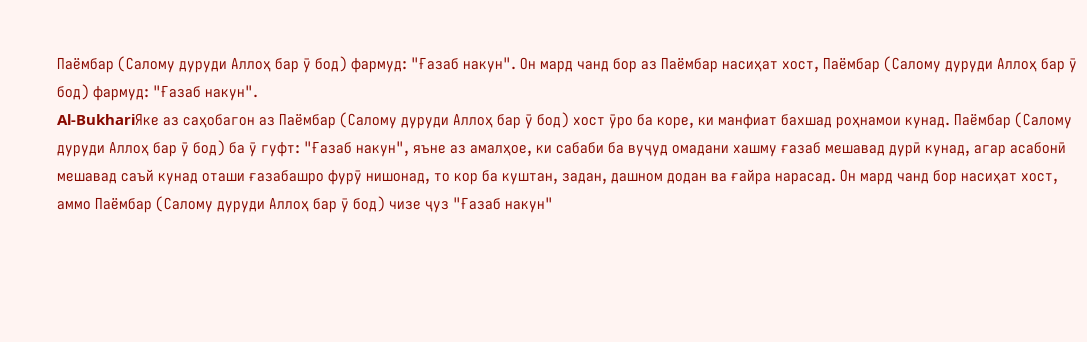Паёмбар (Салому дуруди Аллоҳ бар ӯ бод) фармуд: "Ғазаб накун". Он мард чанд бор аз Паёмбар насиҳат хост, Паёмбар (Салому дуруди Аллоҳ бар ӯ бод) фармуд: "Ғазаб накун".
Al-BukhariЯке аз саҳобагон аз Паёмбар (Салому дуруди Аллоҳ бар ӯ бод) хост ӯро ба коре, ки манфиат бахшад роҳнамои кунад. Паёмбар (Салому дуруди Аллоҳ бар ӯ бод) ба ӯ гуфт: "Ғазаб накун", яъне аз амалҳое, ки сабаби ба вуҷуд омадани хашму ғазаб мешавад дурӣ кунад, агар асабонӣ мешавад саъй кунад оташи ғазабашро фурӯ нишонад, то кор ба куштан, задан, дашном додан ва ғайра нарасад. Он мард чанд бор насиҳат хост, аммо Паёмбар (Салому дуруди Аллоҳ бар ӯ бод) чизе ҷуз "Ғазаб накун"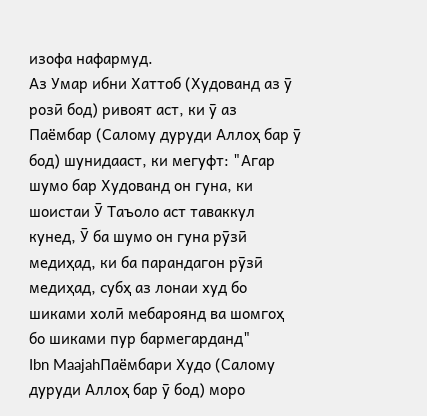изофа нафармуд.
Аз Умар ибни Хаттоб (Худованд аз ӯ розӣ бод) ривоят аст, ки ӯ аз Паёмбар (Салому дуруди Аллоҳ бар ӯ бод) шунидааст, ки мегуфт: "Агар шумо бар Худованд он гуна, ки шоистаи Ӯ Таъоло аст таваккул кунед, Ӯ ба шумо он гуна рӯзӣ медиҳад, ки ба парандагон рӯзӣ медиҳад, субҳ аз лонаи худ бо шиками холӣ мебароянд ва шомгоҳ бо шиками пур бармегарданд"
Ibn MaajahПаёмбари Худо (Салому дуруди Аллоҳ бар ӯ бод) моро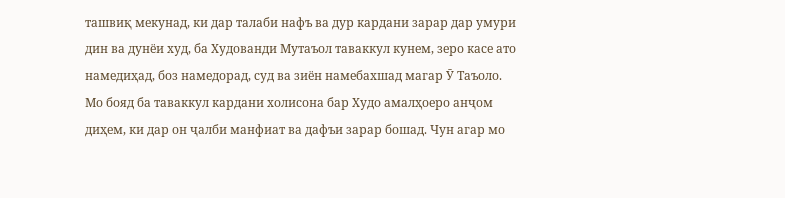ташвиқ мекунад, ки дар талаби нафъ ва дур кардани зарар дар умури дин ва дунёи худ, ба Худованди Мутаъол таваккул кунем, зеро касе ато намедиҳад, боз намедорад, суд ва зиён намебахшад магар Ӯ Таъоло. Мо бояд ба таваккул кардани холисона бар Худо амалҳоеро анҷом диҳем, ки дар он ҷалби манфиат ва дафъи зарар бошад. Чун агар мо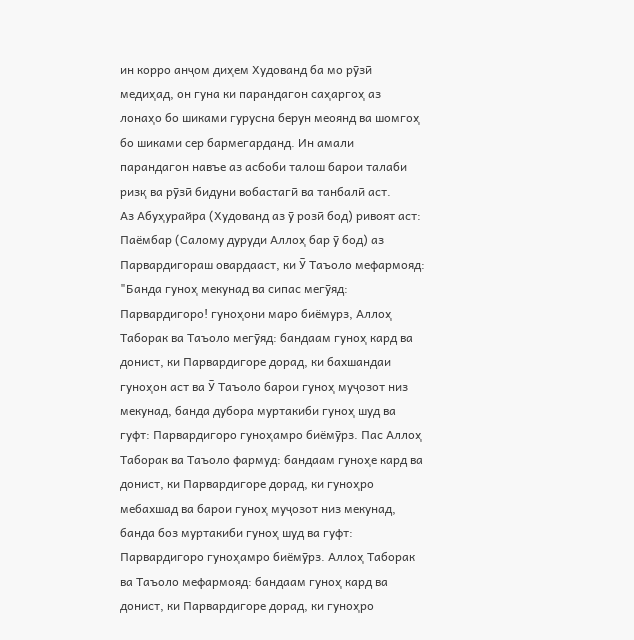ин корро анҷом диҳем Худованд ба мо рӯзӣ медиҳад, он гуна ки парандагон саҳаргоҳ аз лонаҳо бо шиками гурусна берун меоянд ва шомгоҳ бо шиками сер бармегарданд. Ин амали парандагон навъе аз асбоби талош барои талаби ризқ ва рӯзӣ бидуни вобастагӣ ва танбалӣ аст.
Аз Абуҳурайра (Худованд аз ӯ розӣ бод) ривоят аст: Паёмбар (Салому дуруди Аллоҳ бар ӯ бод) аз Парвардигораш овардааст, ки Ӯ Таъоло мефармояд: "Банда гуноҳ мекунад ва сипас мегӯяд: Парвардигоро! гуноҳони маро биёмурз, Аллоҳ Таборак ва Таъоло мегӯяд: бандаам гуноҳ кард ва донист, ки Парвардигоре дорад, ки бахшандаи гуноҳон аст ва Ӯ Таъоло барои гуноҳ муҷозот низ мекунад, банда дубора муртакиби гуноҳ шуд ва гуфт: Парвардигоро гуноҳамро биёмӯрз. Пас Аллоҳ Таборак ва Таъоло фармуд: бандаам гуноҳе кард ва донист, ки Парвардигоре дорад, ки гуноҳро мебахшад ва барои гуноҳ муҷозот низ мекунад, банда боз муртакиби гуноҳ шуд ва гуфт: Парвардигоро гуноҳамро биёмӯрз. Аллоҳ Таборак ва Таъоло мефармояд: бандаам гуноҳ кард ва донист, ки Парвардигоре дорад, ки гуноҳро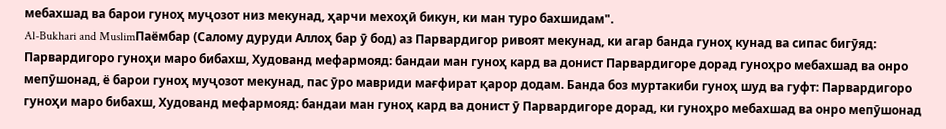мебахшад ва барои гуноҳ муҷозот низ мекунад, ҳарчи мехоҳӣ бикун, ки ман туро бахшидам".
Al-Bukhari and MuslimПаёмбар (Салому дуруди Аллоҳ бар ӯ бод) аз Парвардигор ривоят мекунад, ки агар банда гуноҳ кунад ва сипас бигӯяд: Парвардигоро гуноҳи маро бибахш, Худованд мефармояд: бандаи ман гуноҳ кард ва донист Парвардигоре дорад гуноҳро мебахшад ва онро мепӯшонад, ё барои гуноҳ муҷозот мекунад, пас ӯро мавриди мағфират қарор додам. Банда боз муртакиби гуноҳ шуд ва гуфт: Парвардигоро гуноҳи маро бибахш, Худованд мефармояд: бандаи ман гуноҳ кард ва донист ӯ Парвардигоре дорад, ки гуноҳро мебахшад ва онро мепӯшонад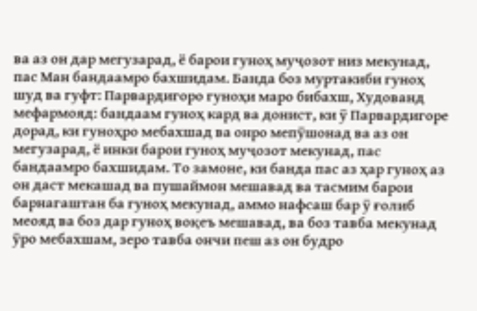ва аз он дар мегузарад, ё барои гуноҳ муҷозот низ мекунад, пас Ман бандаамро бахшидам. Банда боз муртакиби гуноҳ шуд ва гуфт: Парвардигоро гуноҳи маро бибахш, Худованд мефармояд: бандаам гуноҳ кард ва донист, ки ӯ Парвардигоре дорад, ки гуноҳро мебахшад ва онро мепӯшонад ва аз он мегузарад, ё инки барои гуноҳ муҷозот мекунад, пас бандаамро бахшидам. То замоне, ки банда пас аз ҳар гуноҳ аз он даст мекашад ва пушаймон мешавад ва тасмим барои барнагаштан ба гуноҳ мекунад, аммо нафсаш бар ӯ ғолиб меояд ва боз дар гуноҳ воқеъ мешавад, ва боз тавба мекунад ӯро мебахшам, зеро тавба ончи пеш аз он будро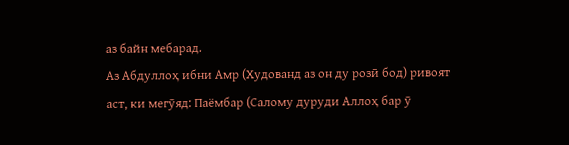аз байн мебарад.
Аз Абдуллоҳ ибни Амр (Худованд аз он ду розӣ бод) ривоят аст, ки мегӯяд: Паёмбар (Салому дуруди Аллоҳ бар ӯ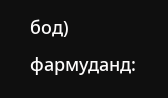бод) фармуданд: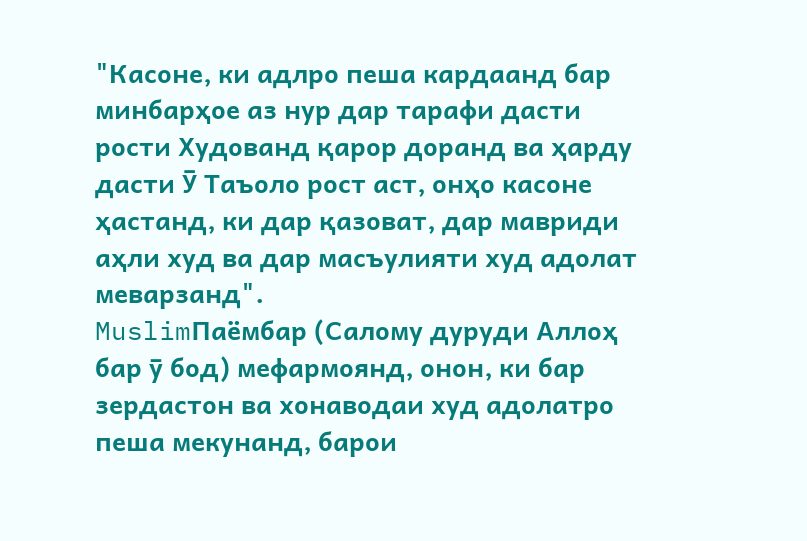"Касоне, ки адлро пеша кардаанд бар минбарҳое аз нур дар тарафи дасти рости Худованд қарор доранд ва ҳарду дасти Ӯ Таъоло рост аст, онҳо касоне ҳастанд, ки дар қазоват, дар мавриди аҳли худ ва дар масъулияти худ адолат меварзанд".
MuslimПаёмбар (Салому дуруди Аллоҳ бар ӯ бод) мефармоянд, онон, ки бар зердастон ва хонаводаи худ адолатро пеша мекунанд, барои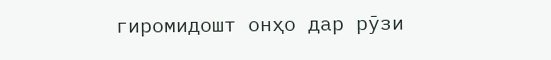гиромидошт онҳо дар рӯзи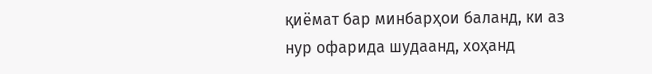қиёмат бар минбарҳои баланд, ки аз нур офарида шудаанд, хоҳанд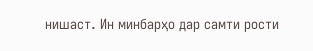нишаст. Ин минбарҳо дар самти рости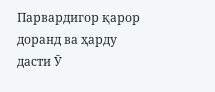Парвардигор қарор доранд ва ҳарду дасти Ӯ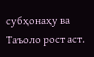субҳонаҳу ва Таъоло рост аст.